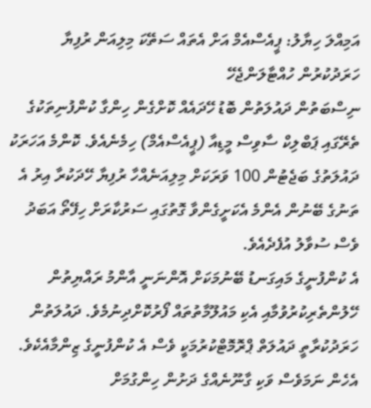އަމިއްލަ ހިޔާލު: ޕީއެސްއެމް އަށް އެތައް ސަތޭކަ މިލިއަން ރުފިޔާ ހަރަދުކުރުން ހުއްޓާލަންޖެހޭ
ނިސްބަތުން ދައުލަތުން ބޮޑު ހޭދައެއް ކޮށްގެން ހިންގާ ކުންފުނިތަކުގެ ތެރޭގައި ޕަބްލިކް ސާވިސް މީޑިއާ (ޕީއެސްއެމް) ހިމެނެއެވެ. ކޮންމެ އަހަރަކު ދައުލަތުގެ ބަޖެޓުން 100 ވަރަކަށް މިލިއަނެއްހާ ރުފިޔާ ހޭދަކުރާ އިރު އެ ތަނުގެ ބޭނުން އެންމެ އެކަށީގެންވާ ގޮތުގައި ސަރުކާރަށް ހިފޭތޯ އަބަދު ވެސް ސުވާލު އުފެދެއެވެ.
އެ ކުންފުނީގެ މައިގަނޑު ބޭނުމަކަށް އޮންނަނީ އާންމު ރައްޔިތުން ހޭލުންތެރިކުރުވުމާއި އެކި މައުލޫމާތުތައް ފޯރުކޮށްދިނުމެވެ. ދައުލަތުން ހަރަދުކުރާތީ ދައުލަތް ޕްރޮމޮޓްކުރުމަކީ ވެސް އެ ކުންފުނީގެ ޒިންމާއެކެވެ. އެހެން ނަމަވެސް ވަކި ގާނޫނެއްގެ ދަށުން ހިންގުމަށް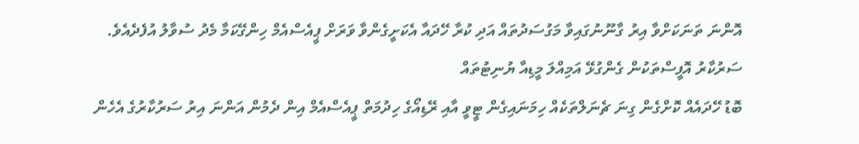އޮންނަ ތަނަކަށްވާ އިރު ގާނޫނުގައިވާ މަގުސަދުތައް އަދި ކުރާ ހޭދައާ އެކަށީގެންވާ ވަރަށް ޕީއެސްއެމް ހިންގޭކަމާ މެދު ސުވާލު އުފެދެއެވެ.
ސަރުކާރު އޮފީސްތަކުން ގެންގުޅޭ އަމިއްލަ މީޑިއާ ޔުނިޓުތައް
ބޮޑު ހޭދައެއް ކޮށްގެން ގިނަ ޗެނަލްތަކެއް ހިމަނައިގެން ޓީވީ އާއި ރޭޑިއޯގެ ހިދުމަތް ޕީއެސްއެމް އިން ދެމުން އަންނަ އިރު ސަރުކާރުގެ އެހެން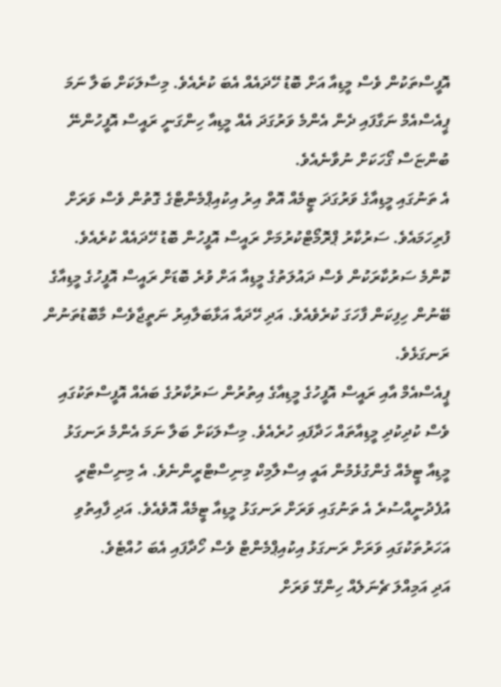އޮފީސްތަކުން ވެސް މީޑިއާ އަށް ބޮޑު ހޭދައެއް އެބަ ކުރެއެވެ. މިސާލަކަށް ބަލާ ނަމަ ޕީއެސްއެމް ނަގާފައި ދެން އެންމެ ވަރުގަދަ އެއް މީޑިއާ ހިންގަނީ ރައީސް އޮފީހުންނޭ ބުންޏަސް ގޯހަކަށް ނުވާނެއެވެ.
އެ ތަނުގައި މީޑިއާގެ ވަރުގަދަ ޓީމެއް އޮތް އިރު އިކުއިޕްމެންޓްގެ ގޮތުން ވެސް ވަރަށް ފުރިހަމައެވެ. ސަރުކާރު ޕްރޮމޯޓްކުރުމަށް ރައީސް އޮފީހުން ބޮޑު ހޭދައެއް ކުރެއެވެ. ކޮންމެ ސަރުކާރަކުން ވެސް ދައުލަތުގެ މީޑިއާ އަށް ވުރެ ބޮޑަށް ރައީސް އޮފީހުގެ މީޑިއާގެ ބޭނުން ހިފިކަން ފާހަގަ ކުރެވެއެވެ. އަދި ހޭދައާ އަޅާބަލާއިރު ނަތީޖާވެސް މާބޮޑުތަނުން ރަނގަޅެވެ.
ޕީއެސްއެމް އާއި ރައީސް އޮފީހުގެ މީޑިއާގެ އިތުރުން ސަރުކާރުގެ ބައެއް އޮފީސްތަކުގައި ވެސް ކުދިކުދި މީޑިއާތައް ހަދާފައި ހުރެއެވެ. މިސާލަކަށް ބަލާ ނަމަ އެންމެ ރަނގަޅު މީޑިއާ ޓީމެއް ގެންގުޅެމުން އައީ އިސްލާމިކް މިނިސްޓްރީންނެވެ. އެ މިނިސްޓްރީ އުފެދުނީއްސުރެ އެ ތަނުގައި ވަރަށް ރަނގަޅު މީޑިއާ ޓީމެއް އޮވެއެވެ. އަދި ފާއިތުވި އަހަރުތަކުގައި ވަރަށް ރަނގަޅު އިކުއިޕްމެންޓް ވެސް ހޯދާފައި އެބަ ހުއްޓެވެ.
އަދި އަމިއްލަ ޗެނަލެއް ހިންގޭ ވަރަށް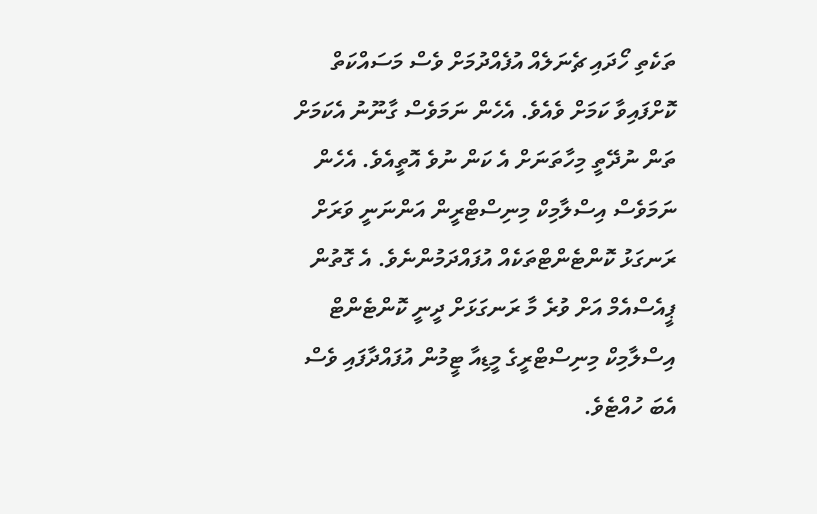ތަކެތި ހޯދައި ޗެނަލެއް އުފެއްދުމަށް ވެސް މަސައްކަތް ކޮށްފައިވާ ކަމަށް ވެއެވެ. އެހެން ނަމަވެސް ގާނޫނު އެކަމަށް ތަން ނުދޭތީ މިހާތަނަށް އެ ކަން ނުވެ އޮތީއެވެ. އެހެން ނަމަވެސް އިސްލާމިކް މިނިސްޓްރީން އަންނަނީ ވަރަށް ރަނގަޅު ކޮންޓެންޓްތަކެއް އުފައްދަމުންނެވެ. އެ ގޮތުން ޕީއެސްއެމް އަށް ވުރެ މާ ރަނގަޅަށް ދީނީ ކޮންޓެންޓް އިސްލާމިކް މިނިސްޓްރީގެ މީޑިއާ ޓީމުން އުފައްދާފައި ވެސް އެބަ ހުއްޓެވެ.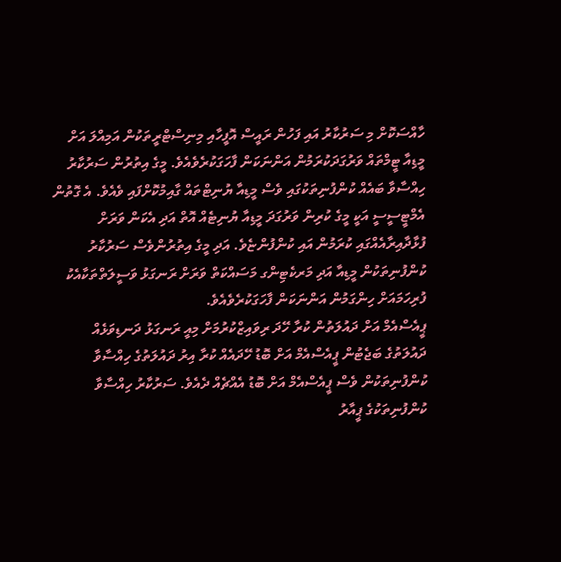ހާއްސަކޮށް މި ސަރުކާރު އައި ފަހުން ރައީސް އޮފީހާއި މިނިސްޓްރީތަކުން އަމިއްލަ އަށް މީޑިއާ ޓީމްތައް ވަރުގަދަކުރަމުން އަންނަކަން ފާހަގަކުރެވެއެވެ. މީގެ އިތުރުން ސަރުކާރު ހިއްސާވާ ބައެއް ކުންފުނިތަކުގައި ވެސް މީޑިއާ ޔުނިޓްތައް ގާއިމުކޮށްފައި ވެއެވެ. އެ ގޮތުން އެމްޓީސީސީ އަކީ މީގެ ކުރިން ވަރުގަދަ މީޑިއާ ޔުނިޓެއް އޮތް އަދި އެކަން ވަރަށް ފުޅާދާއިރާއެއްގައި ކުރަމުން އައި ކުންފުންޏެވެ. އަދި މީގެ އިތުރުންވެސް ސަރުކާރު ކުންފުނިތަކުން މީޑިއާ އަދި މަރކެޓިންގ މަސައްކަތް ވަރަށް ރަނގަޅު ވަސީލަތްތަކާއެކު ފުރިހަމައަށް ހިންގަމުން އަންނަކަން ފާހަގަކުރެވެއެވެ.
ޕީއެސްއެމް އަށް ދައުލަތުން ކުރާ ހޭދަ ރިވައިޒްކުރުމަށް މިއީ ރަނގަޅު ދަނޑިވަޅެއް
ދައުލަތުގެ ބަޖެޓުން ޕީއެސްއެމް އަށް ބޮޑު ހޭދައެއް ކުރާ އިރު ދައުލަތުގެ ހިއްސާވާ ކުންފުނިތަކުން ވެސް ޕީއެސްއެމް އަށް ބޮޑު އެއްޗެއް ދެއެވެ. ސަރުކާރު ހިއްސާވާ ކުންފުނިތަކުގެ ޕީއާރު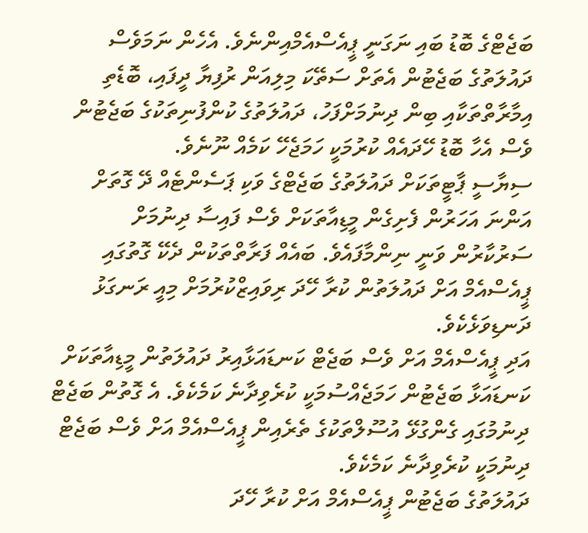ބަޖެޓްގެ ބޮޑު ބައި ނަގަނީ ޕީއެސްއެމްއިންނެވެ. އެހެން ނަމަވެސް ދައުލަތުގެ ބަޖެޓުން އެތަށް ސަތޭކަ މިލިއަން ރުފިޔާ ދީފައި، ބޮޑެތި އިމާރާތްތަކާއި ބިން ދިނުމަށްފަހު، ދައުލަތުގެ ކުންފުނިތަކުގެ ބަޖެޓުން ވެސް އެހާ ބޮޑު ހޭދައެއް ކުރުމަކީ ހަމަޖެހޭ ކަމެއް ނޫނެވެ.
ސިޔާސީ ޕާޓީތަކަށް ދައުލަތުގެ ބަޖެޓްގެ ވަކި ޕަސެންޓެއް ދޭ ގޮތަށް އަންނަ އަހަރުން ފެށިގެން މީޑިއާތަކަށް ވެސް ފައިސާ ދިނުމަށް ސަރުކާރުން ވަނީ ނިންމާފައެވެ. ބައެއް ފަރާތްތަކުން ދެކޭ ގޮތުގައި ޕީއެސްއެމް އަށް ދައުލަތުން ކުރާ ހޭދަ ރިވައިޒްކުރުމަށް މިއީ ރަނގަޅު ދަނޑިވަޅެކެވެ.
އަދި ޕީއެސްއެމް އަށް ވެސް ބަޖެޓް ކަނޑައަޅާއިރު ދައުލަތުން މީޑިއާތަކަށް ކަނޑައަޅާ ބަޖެޓުން ހަމަޖެއްސުމަކީ ކުރެވިދާނެ ކަމެކެވެ. އެ ގޮތުން ބަޖެޓް ދިނުމުގައި ގެންގުޅޭ އުސޫލްތަކުގެ ތެރެއިން ޕީއެސްއެމް އަށް ވެސް ބަޖެޓް ދިނުމަކީ ކުރެވިދާނެ ކަމެކެވެ.
ދައުލަތުގެ ބަޖެޓުން ޕީއެސްއެމް އަށް ކުރާ ހޭދަ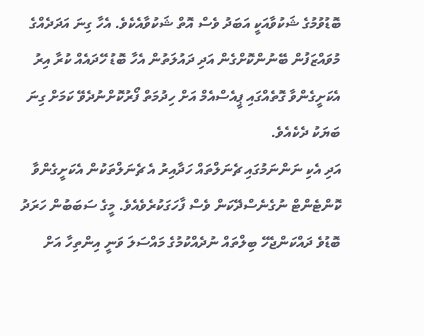ބޮޑުވުމުގެ ޝަކުވާއަކީ އަބަދު ވެސް އޮތް ޝަކުވާއެކެވެ. އެހާ ގިނަ އަދަދެއްގެ މުވައްޒަފުން ބޭނުންކޮށްގެން އަދި ދައުލަތުން އެހާ ބޮޑު ހޭދައެއް ކުރާ އިރު އެކަށީގެންވާ ގޮތެއްގައި ޕީއެސްއެމް އަށް ހިދުމަތް ފޯރުކޮށްނުދެވޭ ކަމަށް ގިނަ ބަޔަކު ދެކެއެވެ.
އަދި އެކި ނަންނަމުގައި ޗެނަލްތައް ހަދާއިރު އެ ޗެނަލްތަކުން އެކަށީގެންވާ ކޮންޓެންޓް ނުގެނެސްދޭކަން ވެސް ފާހަގަކުރެވެއެވެ. މީގެ ސަބަބުން ހަރަދު ބޮޑުވެ ދައްކަންޖެހޭ ބިލްތައް ނުދެއްކުމުގެ މައްސަލަ ވަނީ އިންތިހާ އަށް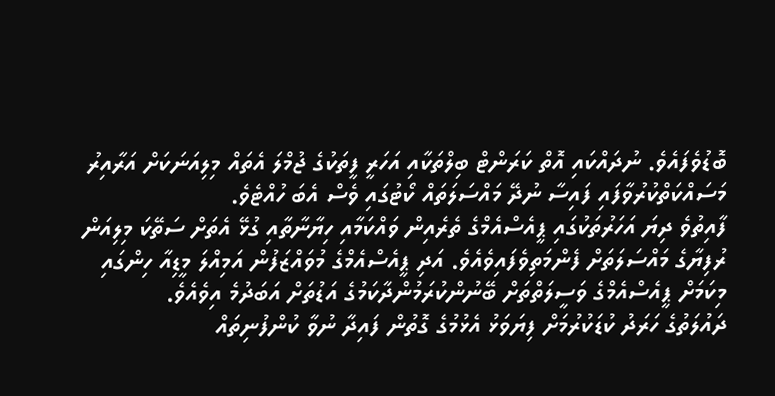ބޮޑުވެފައެވެ. ނުދައްކައި އޮތް ކަރަންޓް ބިލްތަކާއި އަހަރީ ފީތަކުގެ ޖުމްލަ އެތައް މިލިއަނަކަށް އަރާއިރު މަސައްކަތްކުރުވާފައި ފައިސާ ނުދޭ މައްސަލަތައް ކޯޓުގައި ވެސް އެބަ ހުއްޓެވެ.
ފާއިތުވެ ދިޔަ އަހަރުތަކުގައި ޕީއެސްއެމްގެ ތެރެއިން ވައްކަމާއި ހިޔާނާތާއި ގުޅޭ އެތަށް ސަތޭކަ މިލިއަން ރުފިޔާގެ މައްސަލަތަށް ފެންމަތިވެފައިވެއެވެ. އަދި ޕީއެސްއެމްގެ މުވައްޒަފުން އަމިއްލަ މީޑިއާ ހިންގައި މިކަމަށް ޕީއެސްއެމްގެ ވަސީލަތްތަށް ބޭނުންކުރަމުންދާކަމުގެ އަޑުތަށް އަބަދުމެ އިވެއެވެ.
ދައުލަތުގެ ހަރަދު ކުޑަކުރުމަށް ފިޔަވަޅު އެޅުމުގެ ގޮތުން ފައިދާ ނުވާ ކުންފުނިތައް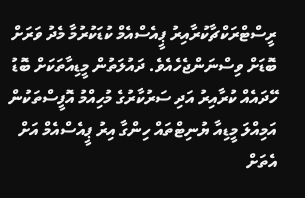ރީސްޓްރަކްޗާކުރާއިރު ޕީއެސްއެމް ކުޑަކުރުމާ މެދު ވަރަށް ބޮޑަށް ވިސްނަންޖެހެއެވެ. ދައުލަތުން މީޑިއާތަކަށް ބޮޑު ހޭދައެއް ކުރާއިރު އަދި ސަރުކާރުގެ މުހިއްމު އޮފީސްތަކުން އަމިއްލަ މީޑިއާ ޔުނިޓްތައް ހިންގާ އިރު ޕީއެސްއެމް އަށް އެތަށް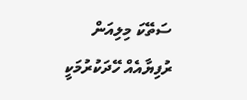ސަތޭކަ މިލިއަން ރުފިޔާއެއް ހޭދަކުރުމަކީ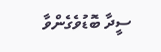ސީދާ ބޮޑުވެގެންވާ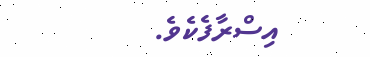އިސްރާފެކެވެ.